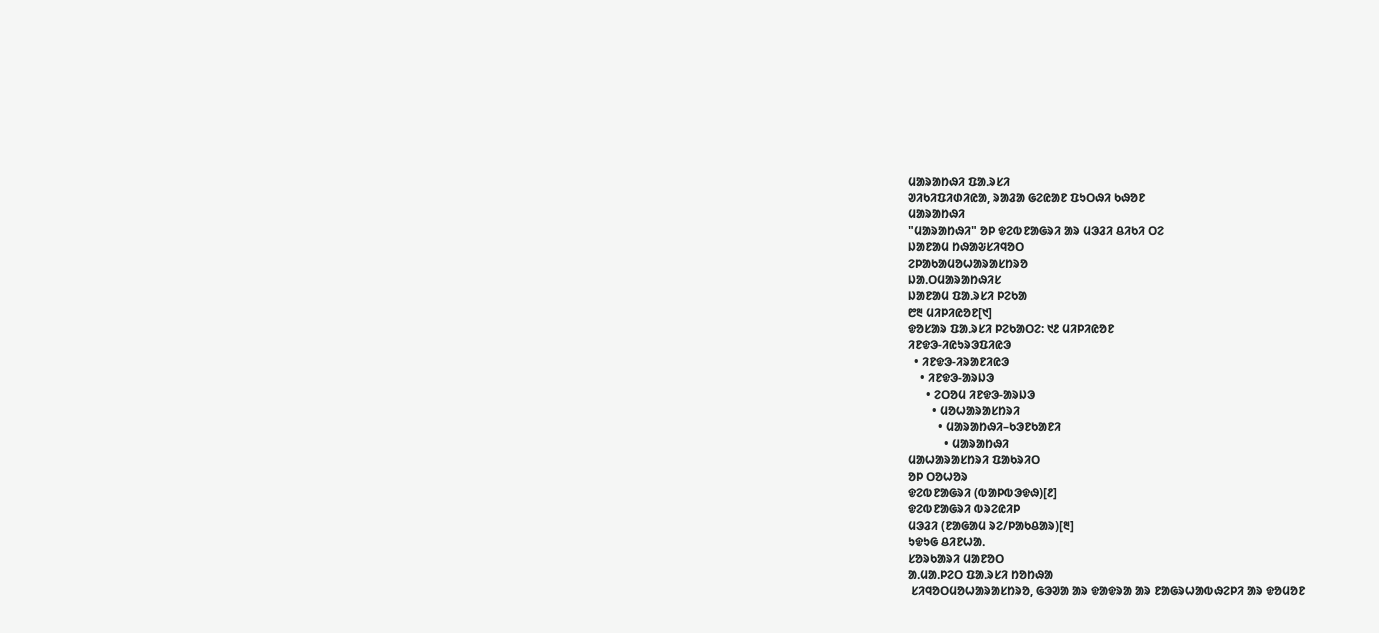ᱢᱟᱨᱟᱴᱷᱤ ᱯᱟᱹᱨᱥᱤ
ᱣᱤᱠᱤᱯᱤᱰᱤᱭᱟ, ᱨᱟᱲᱟ ᱜᱮᱭᱟᱱ ᱯᱩᱛᱷᱤ ᱠᱷᱚᱱ
ᱢᱟᱨᱟᱴᱷᱤ
"ᱢᱟᱨᱟᱴᱷᱤ" ᱚᱞ ᱫᱮᱵᱱᱟᱜᱨᱤ ᱟᱨ ᱢᱳᱲᱤ ᱪᱤᱠᱤ ᱛᱮ
ᱡᱟᱱᱟᱢ ᱴᱷᱟᱶᱥᱤᱧᱚᱛ
ᱮᱞᱟᱠᱟᱢᱚᱦᱟᱨᱟᱥᱴᱨᱚ
ᱡᱟᱹᱛᱢᱟᱨᱟᱴᱷᱤᱥ
ᱡᱟᱱᱟᱢ ᱯᱟᱹᱨᱥᱤ ᱞᱮᱠᱟ
᱘᱓ ᱢᱤᱞᱤᱭᱚᱱ[᱑]
ᱫᱚᱥᱟᱨ ᱯᱟᱹᱨᱥᱤ ᱞᱮᱠᱟᱛᱮ: ᱑᱒ ᱢᱤᱞᱤᱭᱚᱱ
ᱤᱱᱫᱳ-ᱤᱭᱩᱨᱳᱯᱤᱭᱳ
  • ᱤᱱᱫᱳ-ᱤᱨᱟᱱᱤᱭᱳ
    • ᱤᱱᱫᱳ-ᱟᱨᱡᱳ
      • ᱮᱛᱚᱢ ᱤᱱᱫᱳ-ᱟᱨᱡᱳ
        • ᱢᱚᱦᱟᱨᱟᱥᱴᱨᱤ
          • ᱢᱟᱨᱟᱴᱷᱤ–ᱠᱳᱱᱠᱟᱱᱤ
            • ᱢᱟᱨᱟᱴᱷᱤ
ᱢᱟᱦᱟᱨᱟᱥᱴᱨᱤ ᱯᱟᱠᱨᱤᱛ
ᱚᱞ ᱛᱚᱦᱚᱨ
ᱫᱮᱵᱱᱟᱜᱨᱤ (ᱵᱟᱞᱵᱳᱫᱷ)[᱒]
ᱫᱮᱵᱱᱟᱜᱨᱤ ᱵᱨᱮᱭᱤᱞ
ᱢᱳᱲᱤ (ᱱᱟᱜᱟᱢ ᱨᱮ/ᱞᱟᱠᱪᱟᱨ)[᱓]
ᱩᱫᱩᱜ ᱪᱤᱱᱦᱟᱹ
ᱥᱚᱨᱠᱟᱨᱤ ᱢᱟᱱᱚᱛ
ᱟᱹᱢᱟᱹᱞᱮᱛ ᱯᱟᱹᱨᱥᱤ ᱴᱚᱴᱷᱟ
 ᱥᱤᱧᱚᱛᱢᱚᱦᱟᱨᱟᱥᱴᱨᱚ, ᱜᱳᱣᱟ ᱟᱨ ᱫᱟᱫᱨᱟ ᱟᱨ ᱱᱟᱜᱨᱦᱟᱵᱷᱮᱞᱤ ᱟᱨ ᱫᱚᱢᱚᱱ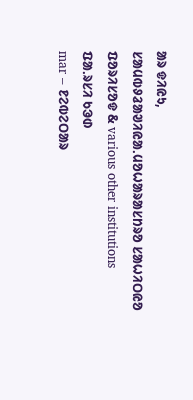ᱟᱨ ᱫᱤᱭᱩ,
ᱥᱟᱢᱵᱽᱲᱟᱣᱤᱭᱟᱹᱢᱚᱦᱟᱨᱟᱥᱴᱨᱚ ᱥᱟᱦᱤᱛᱭᱚ ᱯᱚᱨᱤᱥᱚᱫ & various other institutions
ᱯᱟᱹᱨᱥᱤ ᱠᱳᱰ
mar – ᱱᱮᱵᱮᱛᱟᱨ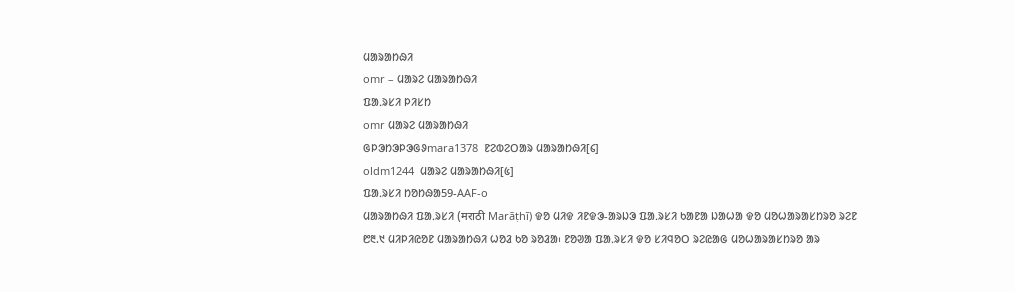ᱢᱟᱨᱟᱴᱷᱤ
omr – ᱢᱟᱨᱮ ᱢᱟᱨᱟᱴᱷᱤ
ᱯᱟᱹᱨᱥᱤ ᱞᱤᱥᱴ
omr ᱢᱟᱨᱮ ᱢᱟᱨᱟᱴᱷᱤ
ᱜᱞᱳᱴᱳᱞᱳᱜᱽmara1378  ᱱᱮᱵᱮᱛᱟᱨ ᱢᱟᱨᱟᱴᱷᱤ[᱔]
oldm1244  ᱢᱟᱨᱮ ᱢᱟᱨᱟᱴᱷᱤ[᱕]
ᱯᱟᱹᱨᱥᱤ ᱴᱚᱴᱷᱟ59-AAF-o
ᱢᱟᱨᱟᱴᱷᱤ ᱯᱟᱹᱨᱥᱤ (मराठी Marāṭhī) ᱫᱚ ᱢᱤᱫ ᱤᱱᱫᱳ-ᱟᱨᱡᱳ ᱯᱟᱹᱨᱥᱤ ᱠᱟᱱᱟ ᱡᱟᱦᱟ ᱫᱚ ᱢᱚᱦᱟᱨᱟᱥᱴᱨᱚ ᱨᱮᱱ ᱘᱓.᱑ ᱢᱤᱞᱤᱭᱚᱱ ᱢᱟᱨᱟᱴᱷᱤ ᱦᱚᱲ ᱠᱚ ᱨᱚᱲᱟ᱾ ᱱᱚᱣᱟ ᱯᱟᱹᱨᱥᱤ ᱫᱚ ᱥᱤᱧᱚᱛ ᱨᱮᱭᱟᱜ ᱢᱚᱦᱟᱨᱟᱥᱴᱨᱚ ᱟᱨ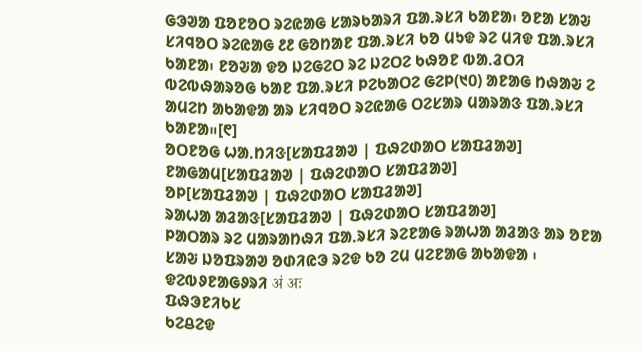ᱜᱳᱣᱟ ᱯᱚᱱᱚᱛ ᱨᱮᱭᱟᱜ ᱥᱟᱨᱠᱟᱨᱤ ᱯᱟᱹᱨᱥᱤ ᱠᱟᱱᱟ᱾ ᱚᱱᱟ ᱥᱟᱶ ᱥᱤᱧᱚᱛ ᱨᱮᱭᱟᱜ ᱒᱒ ᱜᱚᱴᱟᱱ ᱯᱟᱹᱨᱥᱤ ᱠᱚ ᱢᱩᱫ ᱨᱮ ᱢᱤᱫ ᱯᱟᱹᱨᱥᱤ ᱠᱟᱱᱟ᱾ ᱱᱚᱶᱟ ᱫᱚ ᱡᱮᱜᱮᱛ ᱨᱮ ᱡᱮᱛᱮ ᱠᱷᱚᱱ ᱵᱟᱹᱲᱛᱤ ᱵᱮᱵᱷᱟᱨᱚᱜ ᱠᱟᱱ ᱯᱟᱹᱨᱥᱤ ᱞᱮᱠᱟᱛᱮ ᱜᱮᱞ(᱑᱐) ᱟᱱᱟᱜ ᱴᱷᱟᱶ ᱮ ᱟᱢᱮᱴ ᱟᱠᱟᱫᱟ ᱟᱨ ᱥᱤᱧᱚᱛ ᱨᱮᱭᱟᱜ ᱛᱮᱥᱟᱨ ᱢᱟᱨᱟᱝ ᱯᱟᱹᱨᱥᱤ ᱠᱟᱱᱟ᱿[᱖]
ᱚᱛᱱᱚᱜ ᱦᱟᱹᱴᱤᱝ[ᱥᱟᱯᱲᱟᱣ | ᱯᱷᱮᱰᱟᱛ ᱥᱟᱯᱲᱟᱣ]
ᱱᱟᱜᱟᱢ[ᱥᱟᱯᱲᱟᱣ | ᱯᱷᱮᱰᱟᱛ ᱥᱟᱯᱲᱟᱣ]
ᱚᱞ[ᱥᱟᱯᱲᱟᱣ | ᱯᱷᱮᱰᱟᱛ ᱥᱟᱯᱲᱟᱣ]
ᱨᱟᱦᱟ ᱟᱲᱟᱝ[ᱥᱟᱯᱲᱟᱣ | ᱯᱷᱮᱰᱟᱛ ᱥᱟᱯᱲᱟᱣ]
ᱞᱟᱛᱟᱨ ᱨᱮ ᱢᱟᱨᱟᱴᱷᱤ ᱯᱟᱹᱨᱥᱤ ᱨᱮᱱᱟᱜ ᱨᱟᱦᱟ ᱟᱲᱟᱝ ᱟᱨ ᱚᱱᱟ ᱥᱟᱶ ᱡᱚᱯᱨᱟᱣ ᱚᱰᱤᱭᱳ ᱨᱮᱫ ᱠᱚ ᱮᱢ ᱢᱮᱱᱟᱜ ᱟᱠᱟᱫᱟ ᱾
ᱫᱮᱵᱽᱱᱟᱜᱽᱨᱤ अं अः
ᱯᱷᱳᱱᱤᱠᱥ
ᱠᱮᱪᱮᱫ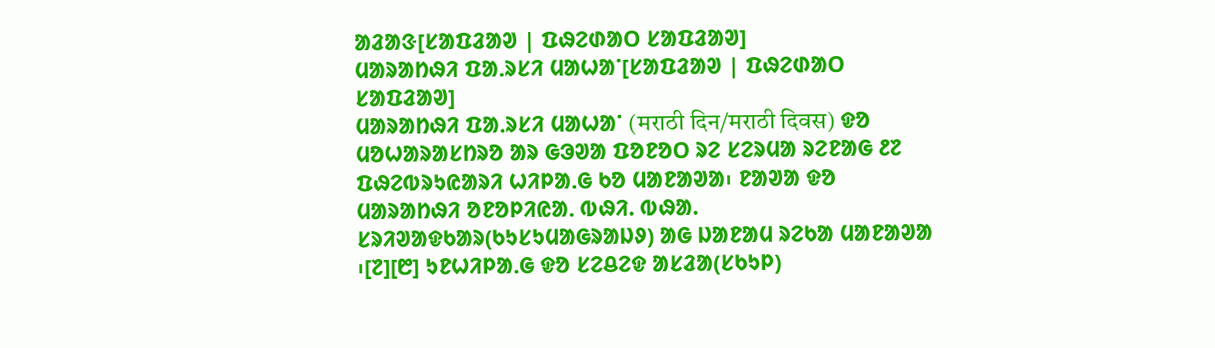ᱟᱲᱟᱝ[ᱥᱟᱯᱲᱟᱣ | ᱯᱷᱮᱰᱟᱛ ᱥᱟᱯᱲᱟᱣ]
ᱢᱟᱨᱟᱴᱷᱤ ᱯᱟᱹᱨᱥᱤ ᱢᱟᱦᱟᱸ[ᱥᱟᱯᱲᱟᱣ | ᱯᱷᱮᱰᱟᱛ ᱥᱟᱯᱲᱟᱣ]
ᱢᱟᱨᱟᱴᱷᱤ ᱯᱟᱹᱨᱥᱤ ᱢᱟᱦᱟᱸ (मराठी दिन/मराठी दिवस) ᱫᱚ ᱢᱚᱦᱟᱨᱟᱥᱴᱨᱚ ᱟᱨ ᱜᱳᱣᱟ ᱯᱚᱱᱚᱛ ᱨᱮ ᱥᱮᱨᱢᱟ ᱨᱮᱱᱟᱜ ᱒᱗ ᱯᱷᱮᱵᱨᱩᱭᱟᱨᱤ ᱦᱤᱞᱟᱹᱜ ᱠᱚ ᱢᱟᱱᱟᱣᱟ᱾ ᱱᱟᱣᱟ ᱫᱚ ᱢᱟᱨᱟᱴᱷᱤ ᱚᱱᱚᱞᱤᱭᱟᱹ ᱵᱷᱤ. ᱵᱷᱟ. ᱥᱨᱤᱣᱟᱫᱠᱟᱨ(ᱠᱩᱥᱩᱢᱟᱜᱨᱟᱡᱽ) ᱟᱜ ᱡᱟᱱᱟᱢ ᱨᱮᱠᱟ ᱢᱟᱱᱟᱣᱟ ᱾[᱗][᱘] ᱩᱱᱦᱤᱞᱟᱹᱜ ᱫᱚ ᱥᱮᱪᱮᱫ ᱟᱥᱲᱟ(ᱥᱠᱩᱞ)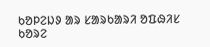ᱠᱚᱞᱮᱡᱽ ᱟᱨ ᱥᱟᱨᱠᱟᱨᱤ ᱚᱯᱷᱤᱥ ᱠᱚᱨᱮ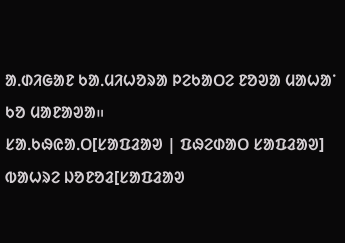ᱟᱹᱰᱤᱜᱟᱱ ᱠᱟᱹᱢᱤᱦᱚᱨᱟ ᱞᱮᱠᱟᱛᱮ ᱱᱚᱣᱟ ᱢᱟᱦᱟᱸ ᱠᱚ ᱢᱟᱱᱟᱣᱟ᱿
ᱥᱟᱹᱠᱷᱭᱟᱹᱛ[ᱥᱟᱯᱲᱟᱣ | ᱯᱷᱮᱰᱟᱛ ᱥᱟᱯᱲᱟᱣ]
ᱵᱟᱦᱨᱮ ᱡᱚᱱᱚᱲ[ᱥᱟᱯᱲᱟᱣ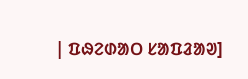| ᱯᱷᱮᱰᱟᱛ ᱥᱟᱯᱲᱟᱣ]